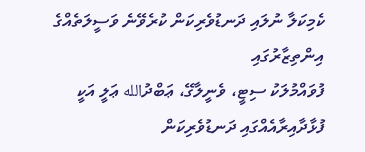ކެމިކަލާ ނުލައި ދަނޑުވެރިކަން ކުރެވޭނެ ވަސީލަތެއްގެ އިންތިޒާރުގައި
ފުވައްމުލަކު ސިޓީ، ވެނީލާގޭ، ޢަބްދުالله ޢަލީ އަކީ ފުޅާދާއިރާއެއްގައި ދަނޑުވެރިކަން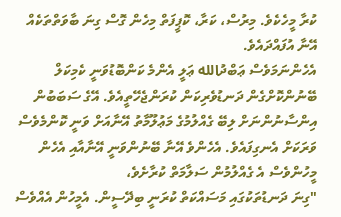ކުރާ މީހެކެވެ. މިރުސް، ކަރާ، ކޮޕީފަތް މިހެން ގޮސް ގިނަ ބާވަތްތަކެއް އޭނާ އުފައްދައެވެ.
އެހެންނަމަވެސް ޢަބްދުالله ޢަލީ އެންމެ ކަންބޮޑުވަނީ ކެމިކަލް ބޭނުންކޮށްގެން ދަނޑުވެރިކަން ކުރަންޖެހޭތީއެވެ. އޭގެ ސަބަބުން އިންސާނުންނަށް ލިބޭ ގެއްލުމުގެ މަޢުލޫމާތު އޭނާއަށް ވަނީ ކޮންމެވެސް ވަރަކަށް އެނގިފައެވެ. އެހެންވެ އޭނާ ބޭނުންވަނީ އޭނާއާއި އެހެން މީހުންވެސް އެ ގެއްލުމުން ސަލާމަތް ކުރާށެވެ،
"ގިނަ ދަނޑުތަކުގައި މަސައްކަތް ކުރަނީ ބިދޭސީން. އެމީހުން އެއްވެސް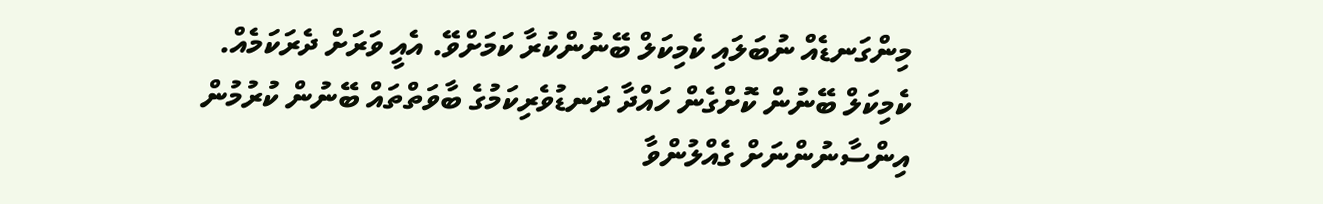މިންގަނޑެއް ނުބަލައި ކެމިކަލް ބޭނުންކުރާ ކަމަށްވޭ. އެއީ ވަރަށް ދެރަކަމެއް. ކެމިކަލް ބޭނުން ކޮށްގެން ހައްދާ ދަނޑުވެރިކަމުގެ ބާވަތްތައް ބޭނުން ކުރުމުން އިންސާނުންނަށް ގެއްލުންވާ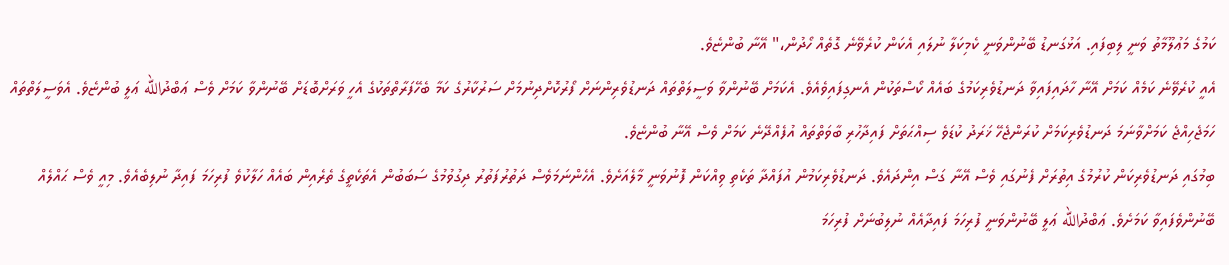ކަމުގެ މަޢުލޫމާތު ވަނީ ލިބިފައި. އަޅުގަނޑު ބޭނުންވަނީ ކެމިކަލާ ނުލައި އެކަން ކުރެވޭނެ ގޮތެއް ހޯދުން،" އޭނާ ބުންޏެވެ.
އެއީ ކުރެވޭނެ ކަމެއް ކަމަށް އޭނާ ހާދައިފައިވާ ދަނޑުވެރިކަމުގެ ބައެއް ކޯސްތަކުން އެނގިފައިވެއެވެ. އެކަމަށް ބޭނުންވާ ވަސީލަތްތައް ދަނޑުވެރިންނަށް ފޯރުކޮށްދިނުމަށް ސަރުކާރުގެ ކަމާ ބެހޭފަރާތްތަކުގެ އެހީ ވަރަށްބޮޑަށް ބޭނުންވާ ކަމަށް ވެސް ޢަބްދުالله ޢަލީ ބުންޏެވެ. އެވަސީލަތްތައް ހަމަޖެހިއްޖެ ކަމަށްވާނަމަ ދަނޑުވެރިކަމަށް ކުރަންޖެހޭ ޚަރަދު ކުޑަވެ ސިއްޙަތަށް ފައިދާހުރި ބާވަތްތައް އުފެއްދޭނެ ކަމަށް ވެސް އޭނާ ބުންޏެވެ.
ބިމުގައި ދަނޑުވެރިކަން ކުރުމުގެ އިތުރަށް ފެނުގައި ވެސް އޭނާ ގަސް އިންދައެވެ. ދަނޑުވެރިކަމުން އުފައްދާ ތަކެތި ވިއްކަން ފޮނުވަނީ މާލެއަށެވެ. އެހެންނަމަވެސް ދަތުރުފަތުރު ދިގުވުމުގެ ސަބަބުން އެތަކެތީގެ ތެރެއިން ބައެއް ހަލާކުވެ ފުރިހަމަ ފައިދާ ނުލިބެއެވެ. މިއީ ވެސް ޙައްލެއް ބޭނުންވެފައިވާ ކަމަށެވެ. ޢަބްދުالله ޢަލީ ބޭނުންވަނީ ފުރިހަމަ ފައިދާއެއް ނުލިބުނަށް ފުރިހަމަ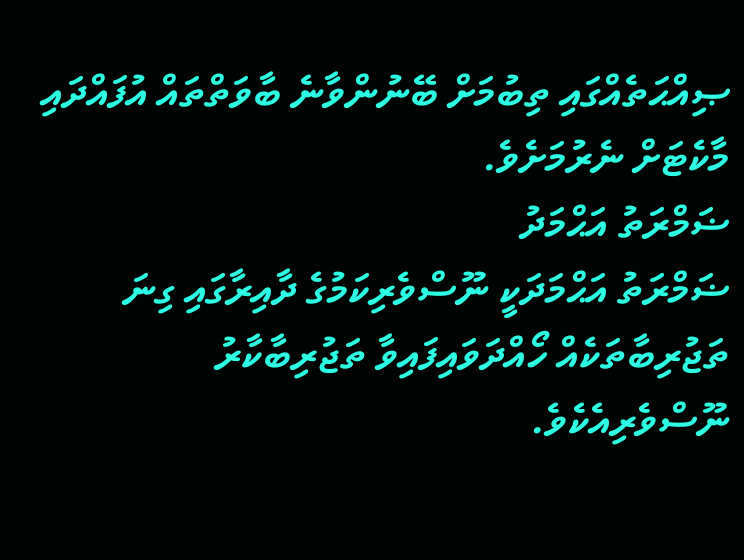ޞިއްޙަތެއްގައި ތިބުމަށް ބޭނުންވާނެ ބާވަތްތައް އުފައްދައި މާކެޓަށް ނެރުމަށެވެ.
ޟަމްރަތު އަޙްމަދު
ޟަމްރަތު އަޙްމަދަކީ ނޫސްވެރިކަމުގެ ދާއިރާގައި ގިނަ ތަޖުރިބާތަކެއް ހޯއްދަވައިފައިވާ ތަޖުރިބާކާރު ނޫސްވެރިއެކެވެ.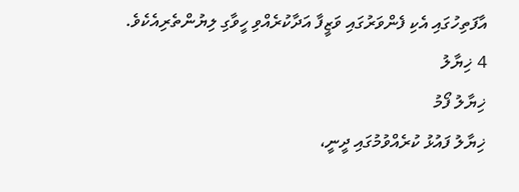އާފަތިހުގައި އެކި ފެންވަރުގައި ވަޒީފާ އަދާކުރެއްވި ހީވާގި ލިޔުންތެރިއެކެވެ.
4 ޚިޔާލު
ޚިޔާލު ފޯމު
ޚިޔާލު ފައުޅު ކުރެއްވުމުގައި ދީނީ،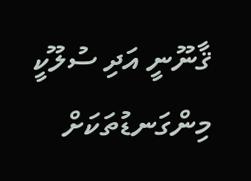ޤާނޫނީ އަދި ސުލޫކީ މިންގަނޑުތަކަށް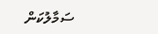ސަމާލުކަން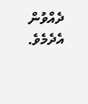ދެއްވުން އެދެމެވެ.